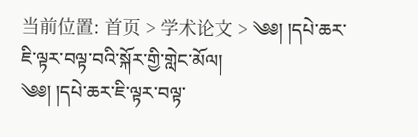当前位置: 首页 > 学术论文 > ༄༅། །དཔེ་ཆར་ཇི་ལྟར་བལྟ་བའི་སྐོར་གྱི་གླེང་མོལ།
༄༅། །དཔེ་ཆར་ཇི་ལྟར་བལྟ་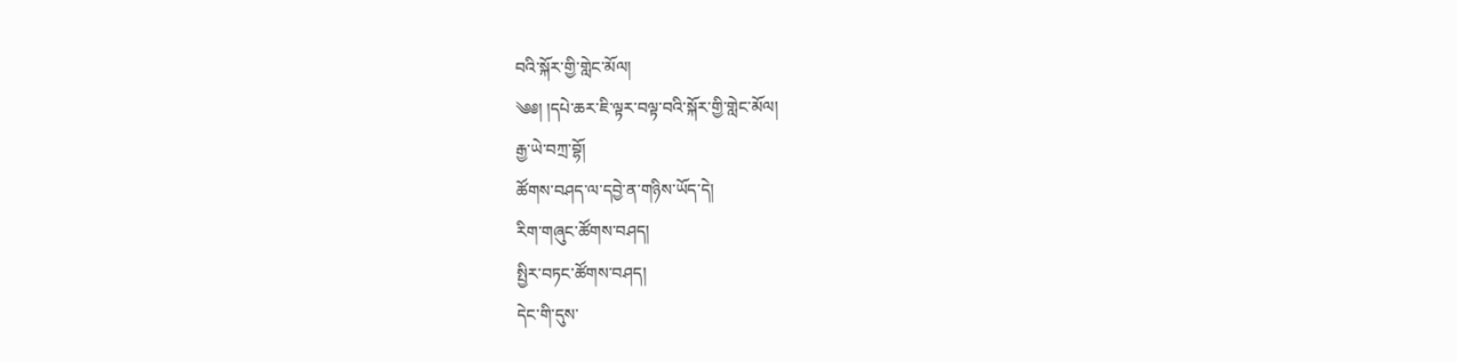བའི་སྐོར་གྱི་གླེང་མོལ།
༄༅། །དཔེ་ཆར་ཇི་ལྟར་བལྟ་བའི་སྐོར་གྱི་གླེང་མོལ།
རྒྱ་ཡེ་བཀྲ་བྷོ།
ཚོགས་བཤད་ལ་དབྱེ་ན་གཉིས་ཡོད་དེ།
རིག་གཞུང་ཚོགས་བཤད།
སྤྱིར་བཏང་ཚོགས་བཤད།
དེང་གི་དུས་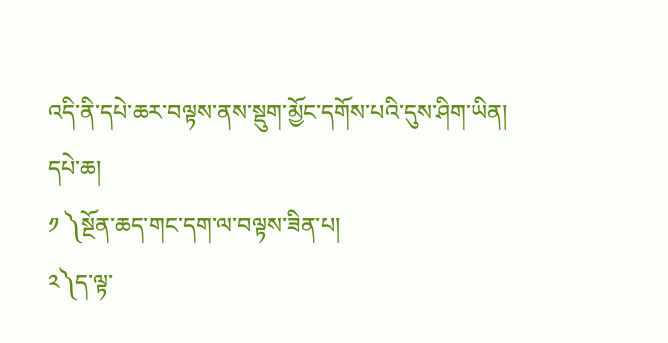འདི་ནི་དཔེ་ཆར་བལྟས་ནས་སྡུག་མྱོང་དགོས་པའི་དུས་ཤིག་ཡིན།
དཔེ་ཆ།
༡ ༽སྔོན་ཆད་གང་དག་ལ་བལྟས་ཟིན་པ།
༢༽ད་ལྟ་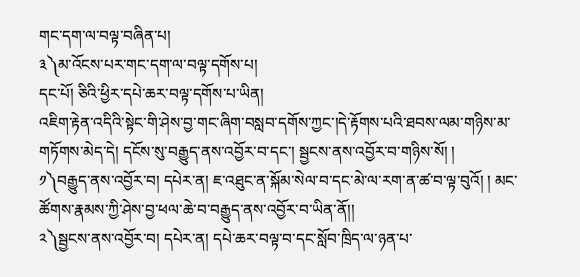གང་དག་ལ་བལྟ་བཞིན་པ།
༣༽མ་འོངས་པར་གང་དག་ལ་བལྟ་དགོས་པ།
དང་པོ། ཅིའི་ཕྱིར་དཔེ་ཆར་བལྟ་དགོས་པ་ཡིན།
འཇིག་རྟེན་འདིའི་སྟེང་གི་ཤེས་བྱ་གང་ཞིག་བསླབ་དགོས་ཀྱང་།དེ་རྟོགས་པའི་ཐབས་ལམ་གཉིས་མ་གཏོགས་མེད་དེ། དངོས་སུ་བརྒྱུད་ནས་འབྱོར་བ་དང་། སྦྱངས་ནས་འབྱོར་བ་གཉིས་སོ། །
༡༽བརྒྱུད་ནས་འབྱོར་བ། དཔེར་ན། ཇ་འཐུང་ན་སྐོམ་སེལ་བ་དང་མེ་ལ་རག་ན་ཚ་བ་ལྟ་བུའོ། ། མང་ཚོགས་རྣམས་ཀྱི་ཤེས་བྱ་ཕལ་ཆེ་བ་བརྒྱུད་ནས་འབྱོར་བ་ཡིན་ནོ།།
༢༽སྦྱངས་ནས་འབྱོར་བ། དཔེར་ན། དཔེ་ཆར་བལྟ་བ་དང་སློབ་ཁྲིད་ལ་ཉན་པ་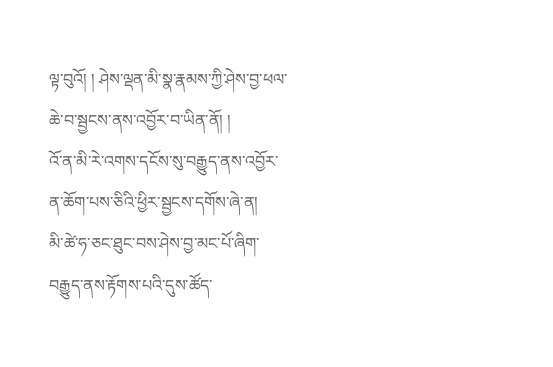ལྟ་བུའོ། ། ཤེས་ལྡན་མི་སྣ་རྣམས་ཀྱི་ཤེས་བྱ་ཕལ་ཆེ་བ་སྦྱངས་ནས་འབྱོར་བ་ཡིན་ནོ། །
འོ་ན་མི་རེ་འགས་དངོས་སུ་བརྒྱུད་ནས་འབྱོར་ན་ཆོག་པས་ཅིའི་ཕྱིར་སྦྱངས་དགོས་ཞེ་ན།
མི་ཚེ་ཧ་ཅང་ཐུང་བས་ཤེས་བྱ་མང་པོ་ཞིག་བརྒྱུད་ནས་རྟོགས་པའི་དུས་ཚོད་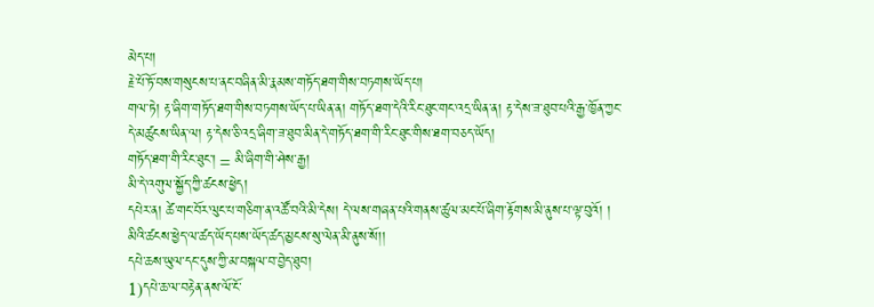མེད་པ།
རྗེ་པོ་ཏོ་བས་གསུངས་པ་ནང་བཞིན་མི་རྣམས་གཏོད་ཐག་གིས་བཏགས་ཡོད་པ།
གལ་ཏེ། རྟ་ཞིག་གཏོད་ཐག་གིས་བཏགས་ཡོད་པ་ཡིན་ན། གཏོད་ཐག་དེའི་རིང་ཐུང་གང་འདྲ་ཡིན་ན། རྟ་དེས་ཟ་ཐུབ་པའི་རྒྱ་ཁྱོན་ཀྱང་དེ་མཚུངས་ཡིན་ལ། རྟ་དེས་ཅི་འདྲ་ཞིག་ཟ་ཐུབ་མིན་དེ་གཏོད་ཐག་གི་རིང་ཐུང་གིས་ཐག་བཅད་ཡོད།
གཏོད་ཐག་གི་རིང་ཐུང་། = མི་ཞིག་གི་ཤེས་རྒྱ།
མི་དེ་འགུལ་སྐྱོད་ཀྱི་ཚངས་ཕྱེད།
དཔེར་ན། ཚེ་གང་བོར་ལུང་པ་གཅིག་ན་འཚོ་བའི་མི་དེས། དེ་ལས་གཞན་པའི་གནས་ཚུལ་མང་པོ་ཞིག་རྟོགས་མི་ནུས་པ་ལྟ་བུའོ། །
མིའི་ཚངས་ཕྱེད་ལ་ཚད་ཡོད་པས་ཡོད་ཚད་མྱངས་སུ་ལེན་མི་ནུས་སོ།།
དཔེ་ཆས་ཡུལ་དང་དུས་ཀྱི་མ་བསྐལ་བ་བྱེད་ཐུབ།
1)དཔེ་ཆ་ལ་བརྟེན་ནས་ལོ་ངོ་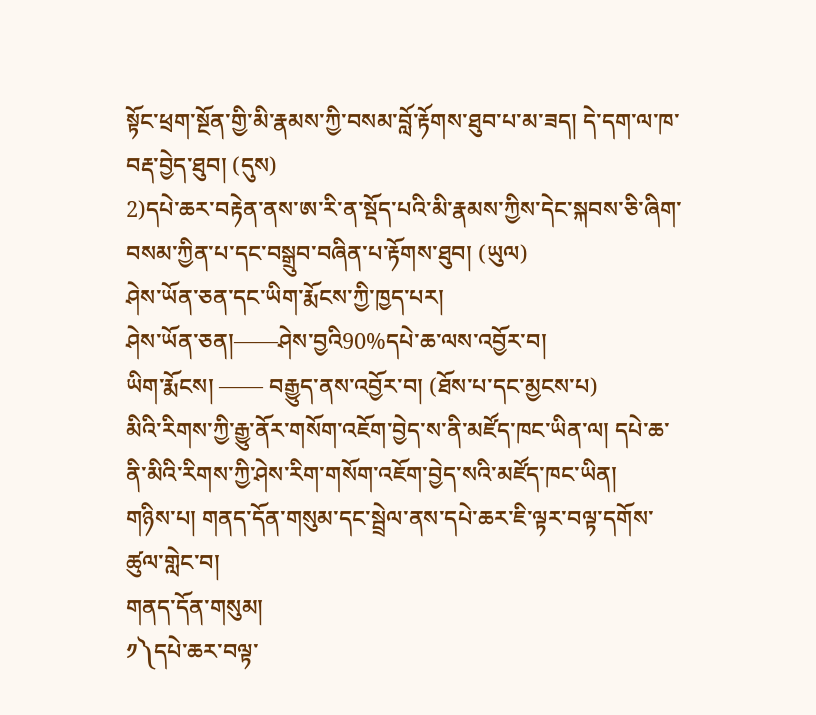སྟོང་ཕྲག་སྔོན་གྱི་མི་རྣམས་ཀྱི་བསམ་བློ་རྟོགས་ཐུབ་པ་མ་ཟད། དེ་དག་ལ་ཁ་བརྡ་བྱེད་ཐུབ། (དུས)
2)དཔེ་ཆར་བརྟེན་ནས་ཨ་རི་ན་སྡོད་པའི་མི་རྣམས་ཀྱིས་དེང་སྐབས་ཅི་ཞིག་བསམ་ཀྱིན་པ་དང་བསྒྲུབ་བཞིན་པ་རྟོགས་ཐུབ། (ཡུལ)
ཤེས་ཡོན་ཅན་དང་ཡིག་རྨོངས་ཀྱི་ཁྱད་པར།
ཤེས་ཡོན་ཅན།——ཤེས་བྱའི90%དཔེ་ཆ་ལས་འབྱོར་བ།
ཡིག་རྨོངས། —— བརྒྱུད་ནས་འབྱོར་བ། (ཐོས་པ་དང་མྱངས་པ)
མིའི་རིགས་ཀྱི་རྒྱུ་ནོར་གསོག་འཇོག་བྱེད་ས་ནི་མཛོད་ཁང་ཡིན་ལ། དཔེ་ཆ་ནི་མིའི་རིགས་ཀྱི་ཤེས་རིག་གསོག་འཇོག་བྱེད་སའི་མཛོད་ཁང་ཡིན།
གཉིས་པ། གནད་དོན་གསུམ་དང་སྦྲེལ་ནས་དཔེ་ཆར་ཇི་ལྟར་བལྟ་དགོས་ཚུལ་གླེང་བ།
གནད་དོན་གསུམ།
༡༽དཔེ་ཆར་བལྟ་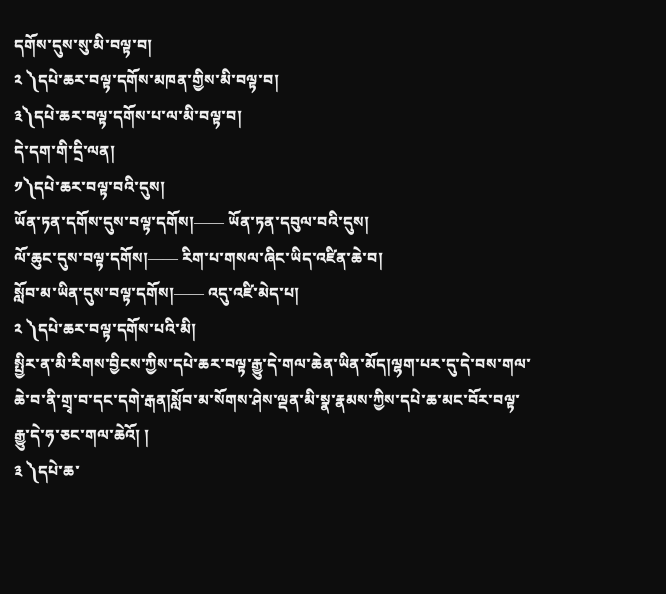དགོས་དུས་སུ་མི་བལྟ་བ།
༢ ༽དཔེ་ཆར་བལྟ་དགོས་མཁན་གྱིས་མི་བལྟ་བ།
༣༽དཔེ་ཆར་བལྟ་དགོས་པ་ལ་མི་བལྟ་བ།
དེ་དག་གི་དྲི་ལན།
༡༽དཔེ་ཆར་བལྟ་བའི་དུས།
ཡོན་ཏན་དགོས་དུས་བལྟ་དགོས།—— ཡོན་ཏན་དབུལ་བའི་དུས།
ལོ་ཆུང་དུས་བལྟ་དགོས།—— རིག་པ་གསལ་ཞིང་ཡིད་འཛིན་ཆེ་བ།
སློབ་མ་ཡིན་དུས་བལྟ་དགོས།—— འདུ་འཛི་མེད་པ།
༢ ༽དཔེ་ཆར་བལྟ་དགོས་པའི་མི།
སྤྱིར་ན་མི་རིགས་བྱིངས་ཀྱིས་དཔེ་ཆར་བལྟ་རྒྱུ་དེ་གལ་ཆེན་ཡིན་མོད།ལྷག་པར་དུ་དེ་བས་གལ་ཆེ་བ་ནི་གྲྭ་བ་དང་དགེ་རྒན།སློབ་མ་སོགས་ཤེས་ལྡན་མི་སྣ་རྣམས་ཀྱིས་དཔེ་ཆ་མང་བོར་བལྟ་རྒྱུ་དེ་ཧ་ཅང་གལ་ཆེའོ། །
༣ ༽དཔེ་ཆ་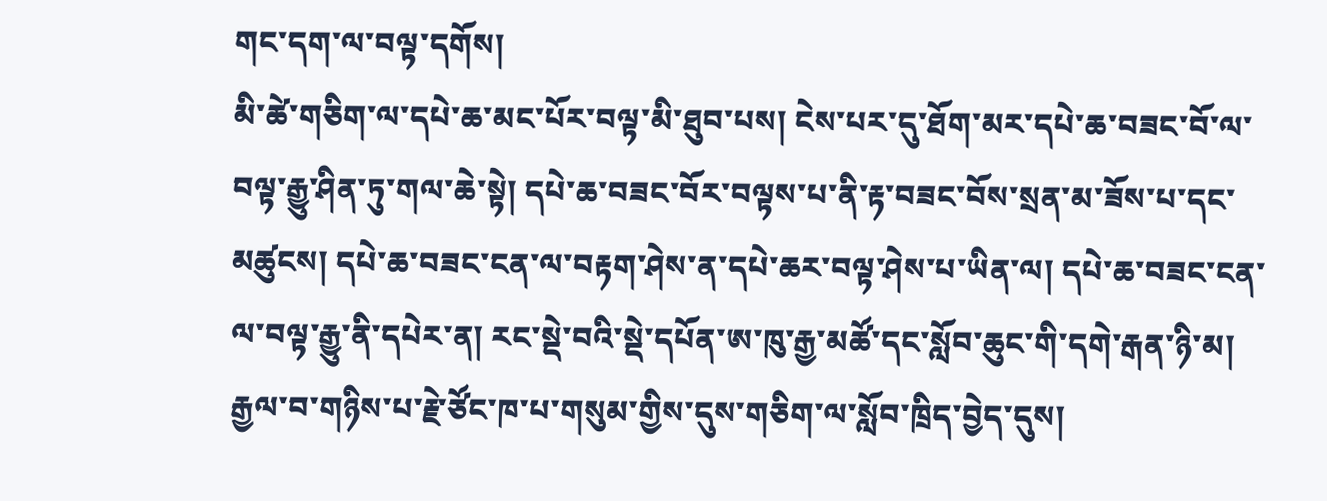གང་དག་ལ་བལྟ་དགོས།
མི་ཚེ་གཅིག་ལ་དཔེ་ཆ་མང་པོར་བལྟ་མི་ཐུབ་པས། ངེས་པར་དུ་ཐོག་མར་དཔེ་ཆ་བཟང་བོ་ལ་བལྟ་རྒྱུ་ཤིན་ཏུ་གལ་ཆེ་སྟེ། དཔེ་ཆ་བཟང་བོར་བལྟས་པ་ནི་རྟ་བཟང་བོས་སྲན་མ་ཟོས་པ་དང་མཚུངས། དཔེ་ཆ་བཟང་ངན་ལ་བརྟག་ཤེས་ན་དཔེ་ཆར་བལྟ་ཤེས་པ་ཡིན་ལ། དཔེ་ཆ་བཟང་ངན་ལ་བལྟ་རྒྱུ་ནི་དཔེར་ན། རང་སྡེ་བའི་སྡེ་དཔོན་ཨ་ཁུ་རྒྱ་མཚོ་དང་སློབ་ཆུང་གི་དགེ་རྒན་ཉི་མ། རྒྱལ་བ་གཉིས་པ་རྗེ་ཙོང་ཁ་པ་གསུམ་གྱིས་དུས་གཅིག་ལ་སློབ་ཁྲིད་བྱེད་དུས།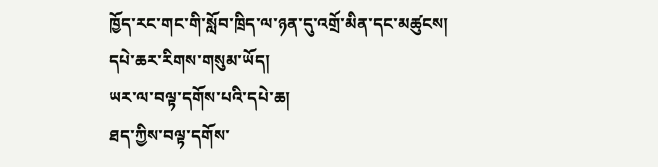ཁྱོད་རང་གང་གི་སློབ་ཁྲིད་ལ་ཉན་དུ་འགྲོ་མིན་དང་མཚུངས།
དཔེ་ཆར་རིགས་གསུམ་ཡོད།
ཡར་ལ་བལྟ་དགོས་པའི་དཔེ་ཆ།
ཐད་ཀྱིས་བལྟ་དགོས་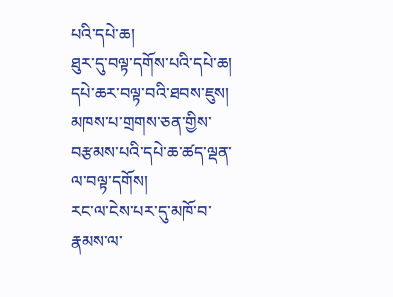པའི་དཔེ་ཆ།
ཐུར་དུ་བལྟ་དགོས་པའི་དཔེ་ཆ།
དཔེ་ཆར་བལྟ་བའི་ཐབས་ཇུས།
མཁས་པ་གྲགས་ཅན་གྱིས་བརྩམས་པའི་དཔེ་ཆ་ཚད་ལྡན་ལ་བལྟ་དགོས།
རང་ལ་ངེས་པར་དུ་མཁོ་བ་རྣམས་ལ་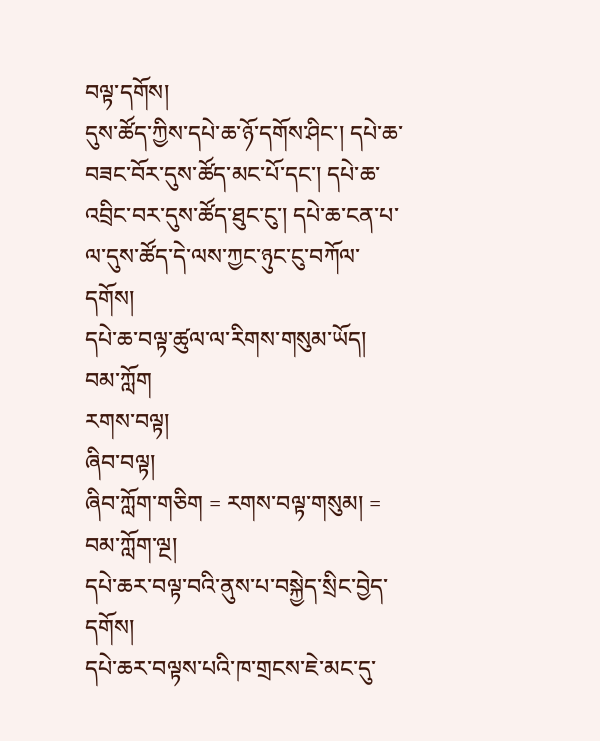བལྟ་དགོས།
དུས་ཚོད་ཀྱིས་དཔེ་ཆ་ཉོ་དགོས་ཤིང་། དཔེ་ཆ་བཟང་བོར་དུས་ཚོད་མང་པོ་དང་། དཔེ་ཆ་འབྲིང་བར་དུས་ཚོད་ཐུང་ངུ་། དཔེ་ཆ་ངན་པ་ལ་དུས་ཚོད་དེ་ལས་ཀྱང་ཉུང་ངུ་བཀོལ་དགོས།
དཔེ་ཆ་བལྟ་ཚུལ་ལ་རིགས་གསུམ་ཡོད།
བམ་ཀློག
རགས་བལྟ།
ཞིབ་བལྟ།
ཞིབ་ཀློག་གཅིག = རགས་བལྟ་གསུམ། = བམ་ཀློག་ལྔ།
དཔེ་ཆར་བལྟ་བའི་ནུས་པ་བསྐྱེད་སྲིང་བྱེད་དགོས།
དཔེ་ཆར་བལྟས་པའི་ཁ་གྲངས་ཇེ་མང་དུ་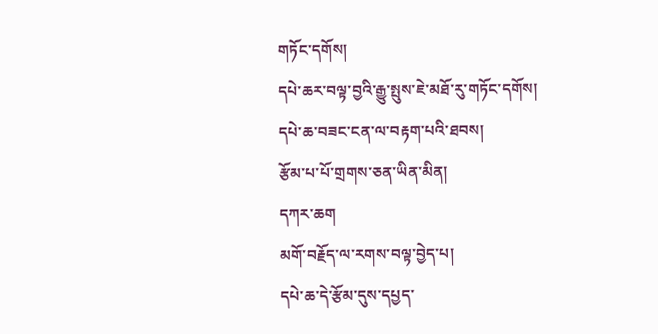གཏོང་དགོས།
དཔེ་ཆར་བལྟ་བྱའི་རྒྱུ་སྤུས་ཇེ་མཐོ་རུ་གཏོང་དགོས།
དཔེ་ཆ་བཟང་ངན་ལ་བརྟག་པའི་ཐབས།
རྩོམ་པ་པོ་གྲགས་ཅན་ཡིན་མིན།
དཀར་ཆག
མགོ་བརྗོད་ལ་རགས་བལྟ་བྱེད་པ།
དཔེ་ཆ་དེ་རྩོམ་དུས་དཔྱད་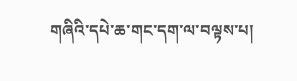གཞིའི་དཔེ་ཆ་གང་དག་ལ་བལྟས་པ།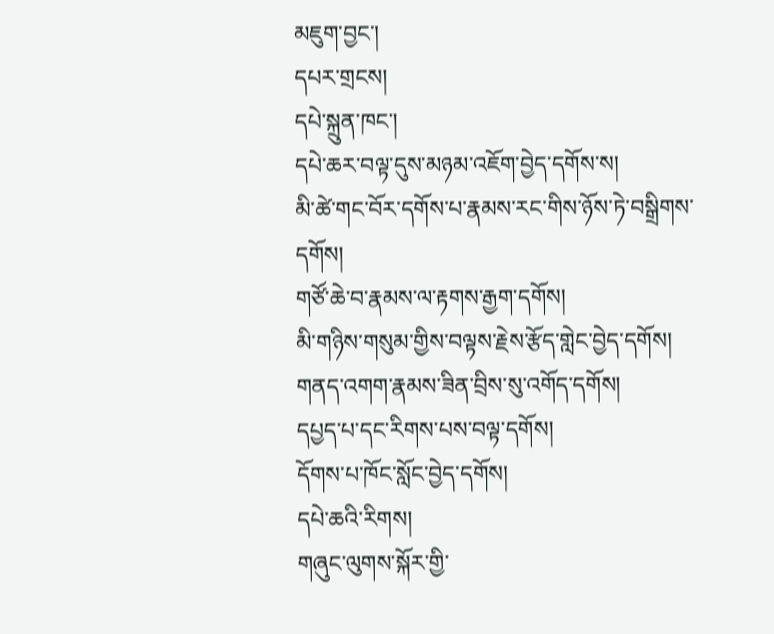མཇུག་བྱང་།
དཔར་གྲངས།
དཔེ་སྐྲུན་ཁང་།
དཔེ་ཆར་བལྟ་དུས་མཉམ་འཇོག་བྱེད་དགོས་ས།
མི་ཚེ་གང་བོར་དགོས་པ་རྣམས་རང་གིས་ཉོས་ཏེ་བསྒྲིགས་དགོས།
གཙོ་ཆེ་བ་རྣམས་ལ་རྟགས་རྒྱག་དགོས།
མི་གཉིས་གསུམ་གྱིས་བལྟས་རྗེས་རྩོད་གླེང་བྱེད་དགོས།
གནད་འགག་རྣམས་ཟིན་བྲིས་སུ་འགོད་དགོས།
དཔྱད་པ་དང་རིགས་པས་བལྟ་དགོས།
དོགས་པ་ཁོང་སློང་བྱེད་དགོས།
དཔེ་ཆའི་རིགས།
གཞུང་ལུགས་སྐོར་གྱི་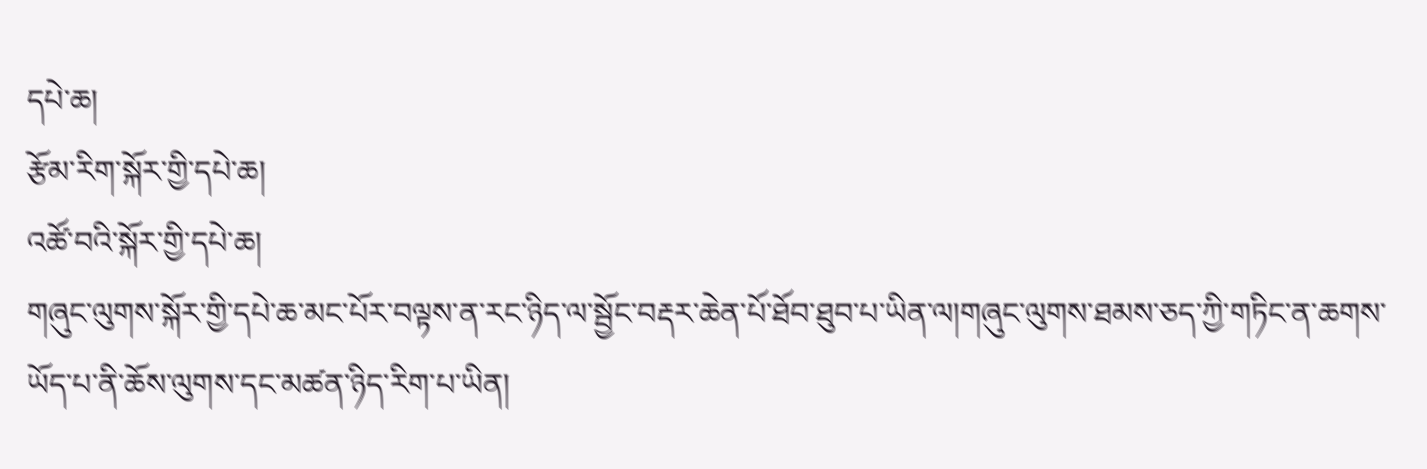དཔེ་ཆ།
རྩོམ་རིག་སྐོར་གྱི་དཔེ་ཆ།
འཚོ་བའི་སྐོར་གྱི་དཔེ་ཆ།
གཞུང་ལུགས་སྐོར་གྱི་དཔེ་ཆ་མང་པོར་བལྟས་ན་རང་ཉིད་ལ་སྦྱོང་བརྡར་ཆེན་པོ་ཐོབ་ཐུབ་པ་ཡིན་ལ།གཞུང་ལུགས་ཐམས་ཅད་ཀྱི་གཏིང་ན་ཆགས་ཡོད་པ་ནི་ཆོས་ལུགས་དང་མཚན་ཉིད་རིག་པ་ཡིན།